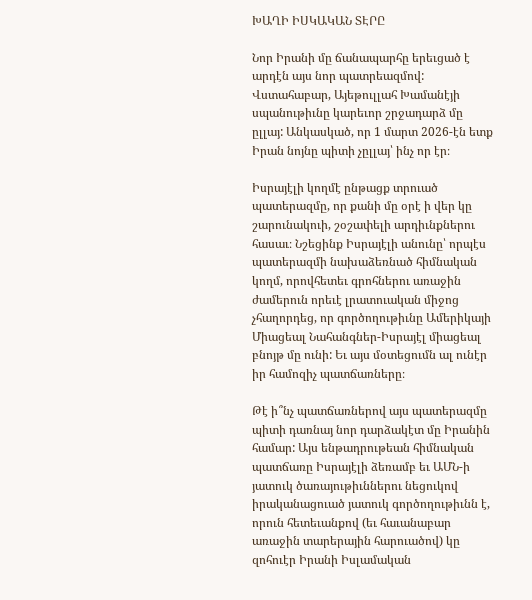ԽԱՂԻ ԻՍԿԱԿԱՆ ՏԷՐԸ

Նոր Իրանի մը ճանապարհը երեւցած է արդէն այս նոր պատրեազմով: Վստահաբար, Այեթուլլահ Խամանէյի սպանութիւնը կարեւոր շրջադարձ մը ըլլայ: Անկասկած, որ 1 մարտ 2026-էն ետք Իրան նոյնը պիտի չըլլայ՝ ինչ որ էր։

Իսրայէլի կողմէ ընթացք տրուած պատերազմը, որ քանի մը օրէ ի վեր կը շարունակուի, շօշափելի արդիւնքներու հասաւ։ Նշեցինք Իսրայէլի անունը՝ որպէս պատերազմի նախաձեռնած հիմնական կողմ, որովհետեւ գրոհներու առաջին ժամերուն որեւէ լրատուական միջոց չհաղորդեց, որ գործողութիւնը Ամերիկայի Միացեալ Նահանգներ-Իսրայէլ միացեալ բնոյթ մը ունի: Եւ այս մօտեցումն ալ ունէր իր համոզիչ պատճառները։

Թէ ի՞նչ պատճառներով այս պատերազմը պիտի դառնայ նոր դարձակէտ մը Իրանին համար: Այս ենթադրութեան հիմնական պատճառը Իսրայէլի ձեռամբ եւ ԱՄՆ-ի յատուկ ծառայութիւններու նեցուկով իրականացուած յատուկ գործողութիւնն է, որուն հետեւանքով (եւ հաւանաբար առաջին տարերային հարուածով) կը զոհուէր Իրանի Իսլամական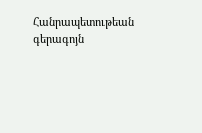Հանրապետութեան գերագոյն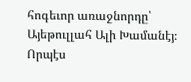հոգեւոր առաջնորդը՝ Այեթուլլահ Ալի Խամանէյ։ Որպէս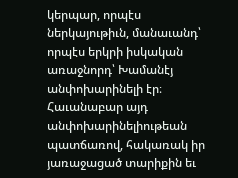կերպար, որպէս ներկայութիւն, մանաւանդ՝ որպէս երկրի իսկական առաջնորդ՝ Խամանէյ անփոխարինելի էր։ Հաւանաբար այդ անփոխարինելիութեան պատճառով, հակառակ իր յառաջացած տարիքին եւ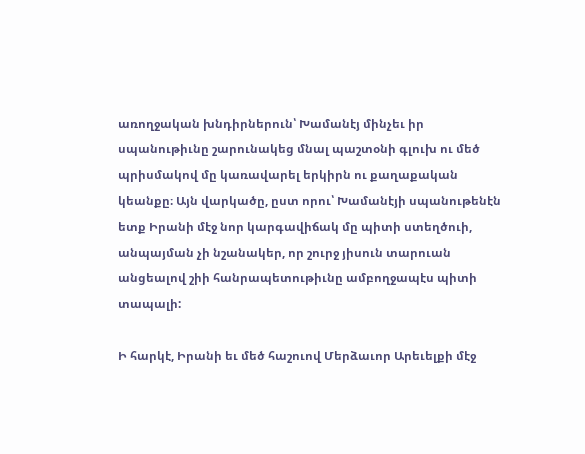առողջական խնդիրներուն՝ Խամանէյ մինչեւ իր սպանութիւնը շարունակեց մնալ պաշտօնի գլուխ ու մեծ պրիսմակով մը կառավարել երկիրն ու քաղաքական կեանքը։ Այն վարկածը, ըստ որու՝ Խամանէյի սպանութենէն ետք Իրանի մէջ նոր կարգավիճակ մը պիտի ստեղծուի, անպայման չի նշանակեր, որ շուրջ յիսուն տարուան անցեալով շիի հանրապետութիւնը ամբողջապէս պիտի տապալի:

Ի հարկէ, Իրանի եւ մեծ հաշուով Մերձաւոր Արեւելքի մէջ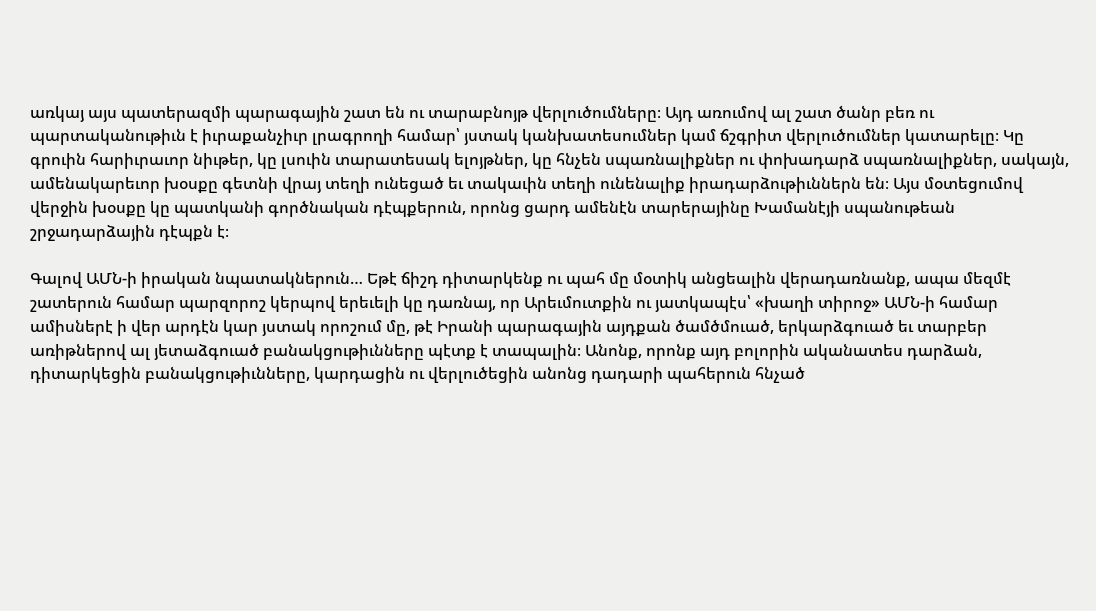առկայ այս պատերազմի պարագային շատ են ու տարաբնոյթ վերլուծումները։ Այդ առումով ալ շատ ծանր բեռ ու պարտականութիւն է իւրաքանչիւր լրագրողի համար՝ յստակ կանխատեսումներ կամ ճշգրիտ վերլուծումներ կատարելը։ Կը գրուին հարիւրաւոր նիւթեր, կը լսուին տարատեսակ ելոյթներ, կը հնչեն սպառնալիքներ ու փոխադարձ սպառնալիքներ, սակայն, ամենակարեւոր խօսքը գետնի վրայ տեղի ունեցած եւ տակաւին տեղի ունենալիք իրադարձութիւններն են։ Այս մօտեցումով վերջին խօսքը կը պատկանի գործնական դէպքերուն, որոնց ցարդ ամենէն տարերայինը Խամանէյի սպանութեան շրջադարձային դէպքն է։

Գալով ԱՄՆ-ի իրական նպատակներուն… Եթէ ճիշդ դիտարկենք ու պահ մը մօտիկ անցեալին վերադառնանք, ապա մեզմէ շատերուն համար պարզորոշ կերպով երեւելի կը դառնայ, որ Արեւմուտքին ու յատկապէս՝ «խաղի տիրոջ» ԱՄՆ-ի համար ամիսներէ ի վեր արդէն կար յստակ որոշում մը, թէ Իրանի պարագային այդքան ծամծմուած, երկարձգուած եւ տարբեր առիթներով ալ յետաձգուած բանակցութիւնները պէտք է տապալին։ Անոնք, որոնք այդ բոլորին ականատես դարձան, դիտարկեցին բանակցութիւնները, կարդացին ու վերլուծեցին անոնց դադարի պահերուն հնչած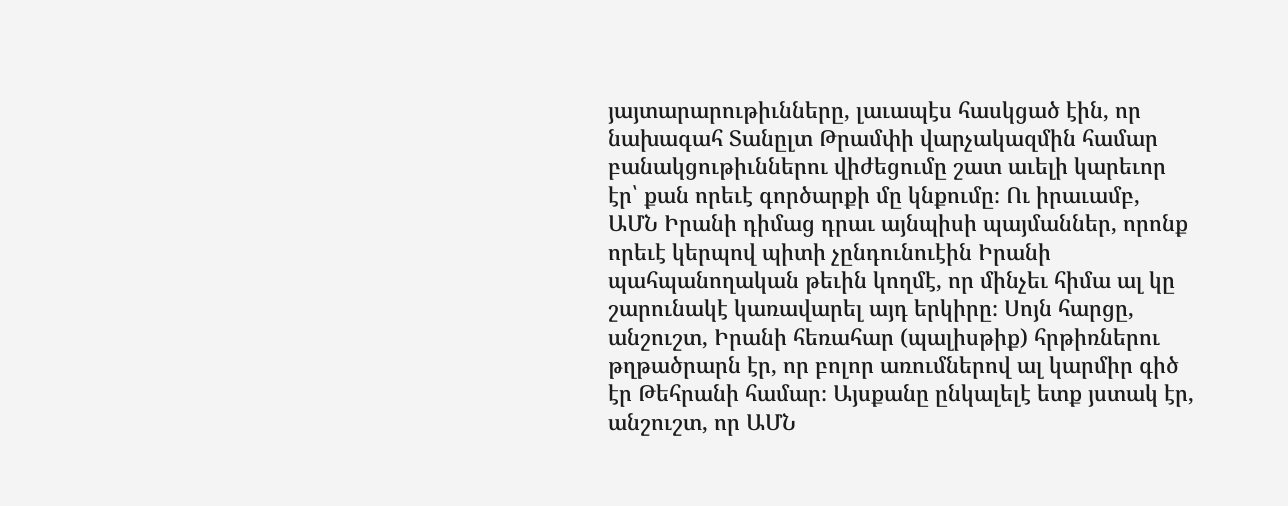յայտարարութիւնները, լաւապէս հասկցած էին, որ նախագահ Տանըլտ Թրամփի վարչակազմին համար բանակցութիւններու վիժեցումը շատ աւելի կարեւոր էր՝ քան որեւէ գործարքի մը կնքումը։ Ու իրաւամբ, ԱՄՆ Իրանի դիմաց դրաւ այնպիսի պայմաններ, որոնք որեւէ կերպով պիտի չընդունուէին Իրանի պահպանողական թեւին կողմէ, որ մինչեւ հիմա ալ կը շարունակէ կառավարել այդ երկիրը։ Սոյն հարցը, անշուշտ, Իրանի հեռահար (պալիսթիք) հրթիռներու թղթածրարն էր, որ բոլոր առումներով ալ կարմիր գիծ էր Թեհրանի համար։ Այսքանը ընկալելէ ետք յստակ էր, անշուշտ, որ ԱՄՆ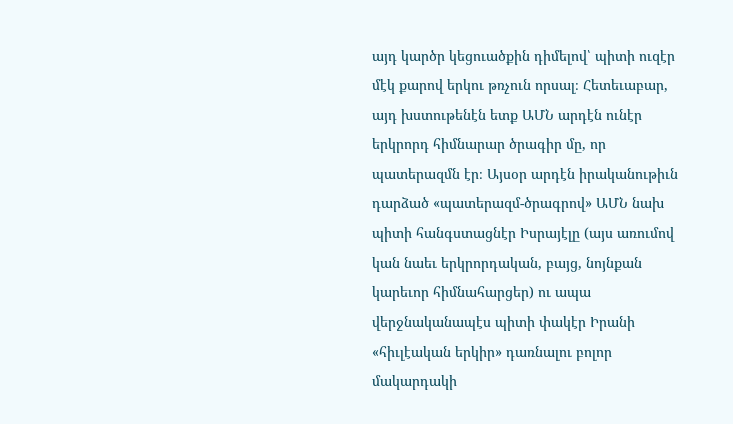այդ կարծր կեցուածքին դիմելով՝ պիտի ուզէր մէկ քարով երկու թռչուն որսալ։ Հետեւաբար, այդ խստութենէն ետք ԱՄՆ արդէն ունէր երկրորդ հիմնարար ծրագիր մը, որ պատերազմն էր։ Այսօր արդէն իրականութիւն դարձած «պատերազմ-ծրագրով» ԱՄՆ նախ պիտի հանգստացնէր Իսրայէլը (այս առումով կան նաեւ երկրորդական, բայց, նոյնքան կարեւոր հիմնահարցեր) ու ապա վերջնականապէս պիտի փակէր Իրանի «հիւլէական երկիր» դառնալու բոլոր մակարդակի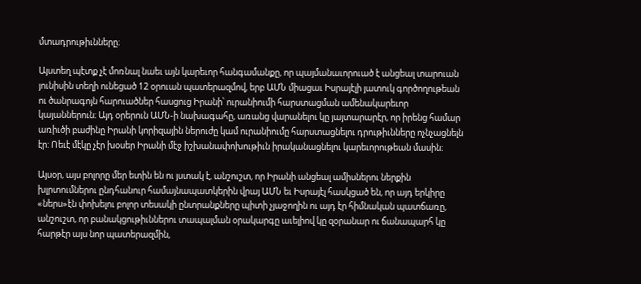մտադրութիւնները։

Այստեղ պէտք չէ մոռնալ նաեւ այն կարեւոր հանգամանքը, որ պայմանաւորուած է անցեալ տարուան յունիսին տեղի ունեցած 12 օրուան պատերազմով, երբ ԱՄՆ միացաւ Իսրայէլի յատուկ գործողութեան ու ծանրագոյն հարուածներ հասցուց Իրանի՝ ուրանիումի հարստացման ամենակարեւոր կայաններուն։ Այդ օրերուն ԱՄՆ-ի նախագահը, առանց վարանելու կը յայտարարէր, որ իրենց համար առիւծի բաժինը Իրանի կորիզային ներուժը կամ ուրանիումը հարստացնելու դրութիւնները ոչնչացնելն էր: Ոեւէ մէկը չէր խօսեր Իրանի մէջ իշխանափոխութիւն իրականացնելու կարեւորութեան մասին։

Այսօր, այս բոլորը մեր ետին են ու յստակ է, անշուշտ, որ Իրանի անցեալ ամիսներու ներքին խլրտումներու ընդհանուր համայնապատկերին վրայ ԱՄՆ եւ Իսրայէլ հասկցած են, որ այդ երկիրը «ներս»էն փոխելու բոլոր տեսակի ընտրանքները պիտի չյաջողին ու այդ էր հիմնական պատճառը, անշուշտ, որ բանակցութիւններու տապալման օրակարգը աւելիով կը զօրանար ու ճանապարհ կը հարթէր այս նոր պատերազմին,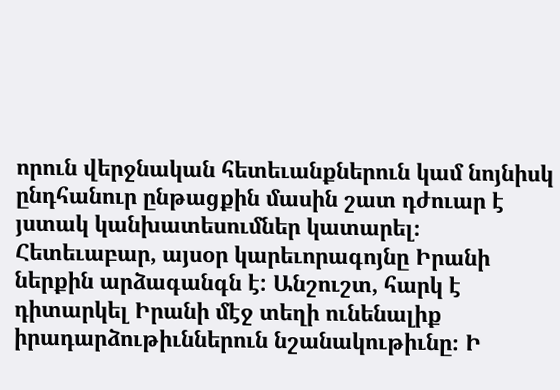որուն վերջնական հետեւանքներուն կամ նոյնիսկ ընդհանուր ընթացքին մասին շատ դժուար է յստակ կանխատեսումներ կատարել։ Հետեւաբար, այսօր կարեւորագոյնը Իրանի ներքին արձագանգն է: Անշուշտ, հարկ է դիտարկել Իրանի մէջ տեղի ունենալիք իրադարձութիւններուն նշանակութիւնը։ Ի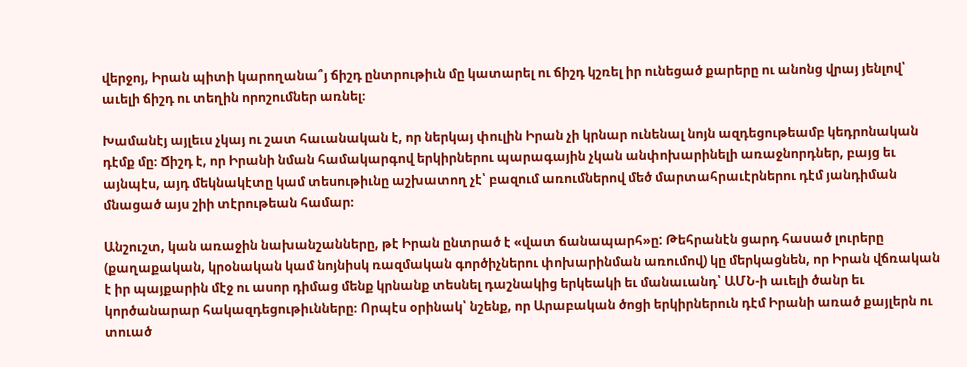վերջոյ, Իրան պիտի կարողանա՞յ ճիշդ ընտրութիւն մը կատարել ու ճիշդ կշռել իր ունեցած քարերը ու անոնց վրայ յենլով՝ աւելի ճիշդ ու տեղին որոշումներ առնել։

Խամանէյ այլեւս չկայ ու շատ հաւանական է, որ ներկայ փուլին Իրան չի կրնար ունենալ նոյն ազդեցութեամբ կեդրոնական դէմք մը։ Ճիշդ է, որ Իրանի նման համակարգով երկիրներու պարագային չկան անփոխարինելի առաջնորդներ, բայց եւ այնպէս, այդ մեկնակէտը կամ տեսութիւնը աշխատող չէ՝ բազում առումներով մեծ մարտահրաւէրներու դէմ յանդիման մնացած այս շիի տէրութեան համար։

Անշուշտ, կան առաջին նախանշանները, թէ Իրան ընտրած է «վատ ճանապարհ»ը: Թեհրանէն ցարդ հասած լուրերը (քաղաքական, կրօնական կամ նոյնիսկ ռազմական գործիչներու փոխարինման առումով) կը մերկացնեն, որ Իրան վճռական է իր պայքարին մէջ ու ասոր դիմաց մենք կրնանք տեսնել դաշնակից երկեակի եւ մանաւանդ՝ ԱՄՆ-ի աւելի ծանր եւ կործանարար հակազդեցութիւնները։ Որպէս օրինակ՝ նշենք, որ Արաբական ծոցի երկիրներուն դէմ Իրանի առած քայլերն ու տուած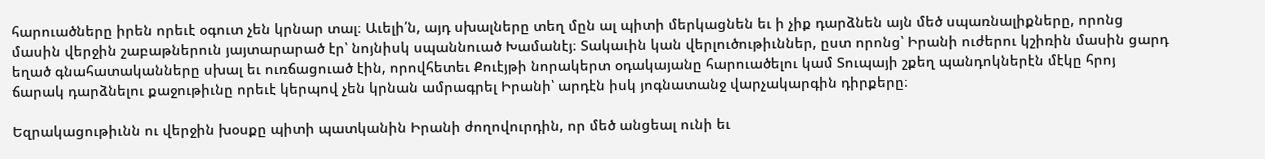հարուածները իրեն որեւէ օգուտ չեն կրնար տալ։ Աւելի՛ն, այդ սխալները տեղ մըն ալ պիտի մերկացնեն եւ ի չիք դարձնեն այն մեծ սպառնալիքները, որոնց մասին վերջին շաբաթներուն յայտարարած էր՝ նոյնիսկ սպաննուած Խամանէյ։ Տակաւին կան վերլուծութիւններ, ըստ որոնց՝ Իրանի ուժերու կշիռին մասին ցարդ եղած գնահատականները սխալ եւ ուռճացուած էին, որովհետեւ Քուէյթի նորակերտ օդակայանը հարուածելու կամ Տուպայի շքեղ պանդոկներէն մէկը հրոյ ճարակ դարձնելու քաջութիւնը որեւէ կերպով չեն կրնան ամրագրել Իրանի՝ արդէն իսկ յոգնատանջ վարչակարգին դիրքերը։

Եզրակացութիւնն ու վերջին խօսքը պիտի պատկանին Իրանի ժողովուրդին, որ մեծ անցեալ ունի եւ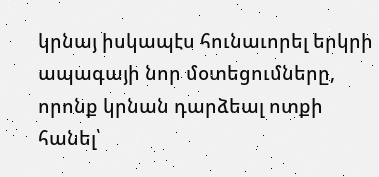կրնայ իսկապէս հունաւորել երկրի ապագայի նոր մօտեցումները, որոնք կրնան դարձեալ ոտքի հանել՝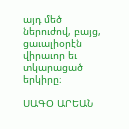այդ մեծ ներուժով, բայց, ցաւալիօրէն վիրաւոր եւ տկարացած երկիրը։

ՍԱԳՕ ԱՐԵԱՆ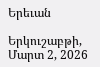Երեւան

Երկուշաբթի, Մարտ 2, 2026